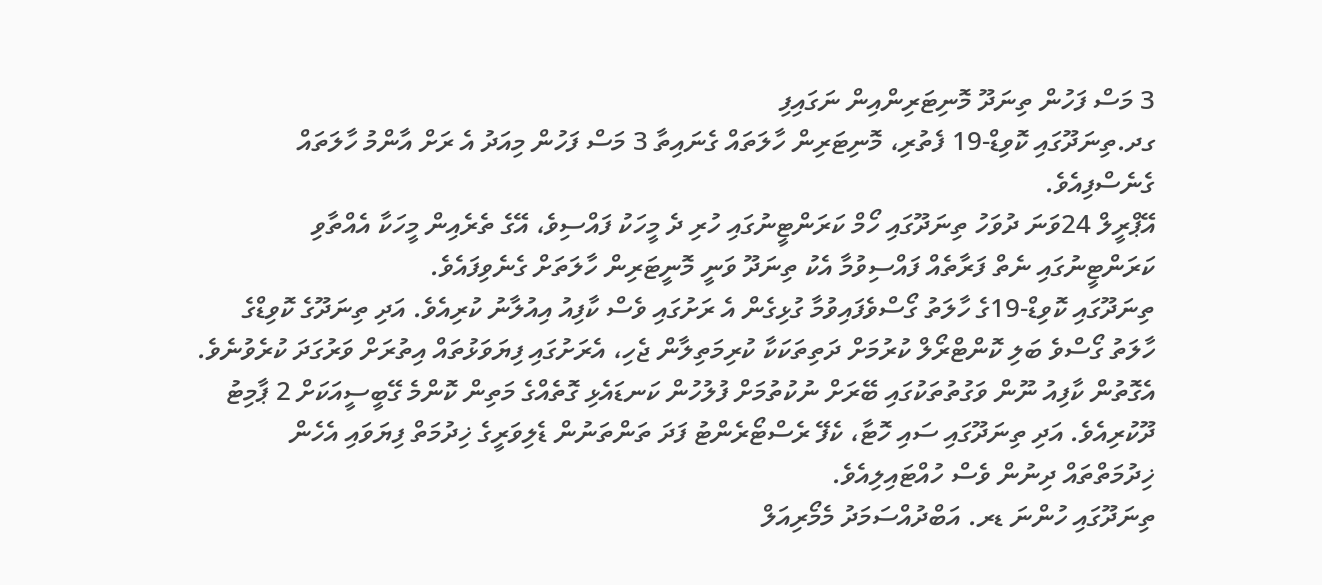3 މަސް ފަހުން ތިނަދޫ މޮނިޓަރިންއިން ނަގައިފި
ގދ.ތިނަދޫގައި ކޮވިޑް-19 ފެތުރި، މޮނިޓަރިން ހާލަތައް ގެނައިތާ 3 މަސް ފަހުން މިއަދު އެ ރަށް އާންމު ހާލަތައް ގެނެސްފިއެވެ.
އޭޕްރީލް 24ވަނަ ދުވަހު ތިނަދޫގައި ހޯމް ކަރަންޓީނުގައި ހުރި ދެ މީހަކު ފައްސިވެ، އޭގެ ތެރެއިން މީހަކާ އެއްތާވި ކަރަންޓީނުގައި ނެތް ފަރާތެއް ފައްސިވުމާ އެކު ތިނަދޫ ވަނީ މޮނީޓަރިން ހާލަތަށް ގެނެވިފައެވެ.
ތިނަދޫގައި ކޮވިޑް-19ގެ ހާލަތު ގޯސްވެފައިވުމާ ގުޅިގެން އެ ރަށުގައި ވެސް ކާފިއު އިއުލާނު ކުރިއެވެ. އަދި ތިނަދޫގެ ކޮވިޑްގެ ހާލަތު ގޯސްވެ ބަލި ކޮންޓްރޯލް ކުރުމަށް ދަތިތަކަކާ ކުރިމަތިލާން ޖެހި، އެރަށުގައި ފިޔަވަޅުތައް އިތުރަށް ވަރުގަދަ ކުރެވުނެވެ.
އެގޮތުން ކާފިއު ނޫން ވަގުތުތަކުގައި ބޭރަށް ނުކުތުމަށް ފުލުހުން ކަނޑައެޅި ގޮތެއްގެ މަތިން ކޮންމެ ގޭބީސީއަކަށް 2 ޕާމިޓު ދޫކުރިއެވެ. އަދި ތިނަދޫގައި ސައި ހޮޓާ، ކެފޭ ރެސްޓޯރެންޓު ފަދަ ތަންތަނުން ޑެލިވަރީގެ ޚިދުމަތް ފިޔަވައި އެހެން ޚިދުމަތްތައް ދިނުން ވެސް ހުއްޓައިލިއެވެ.
ތިނަދޫގައި ހުންނަ ޑރ. އަބްދުއްސަމަދު މެމޯރިއަލް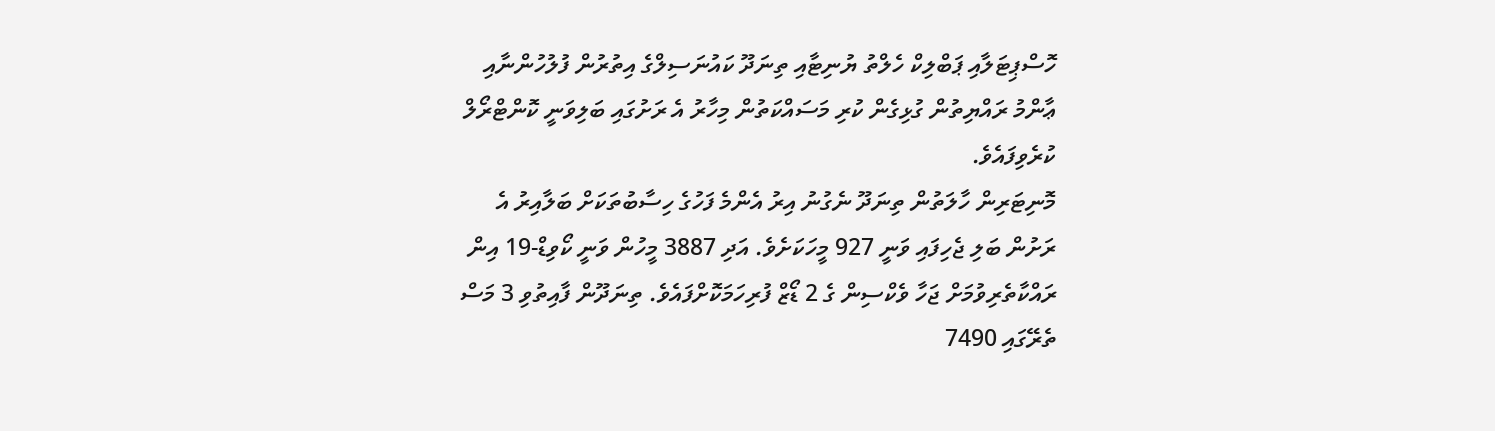ހޮސްޕިޓަލާއި ޕަބްލިކް ހެލްތު ޔުނިޓާއި ތިނަދޫ ކައުނަސިލްގެ އިތުރުން ފުލުހުންނާއި ޢާންމު ރައްޔިތުން ގުޅިގެން ކުރި މަސައްކަތުން މިހާރު އެ ރަށުގައި ބަލިވަނީ ކޮންޓްރޯލް ކުރެވިފައެވެ.
މޮނިޓަރިން ހާލަތުން ތިނަދޫ ނެގުނު އިރު އެންމެ ފަހުގެ ހިސާބުތަކަށް ބަލާއިރު އެ ރަށުން ބަލި ޖެހިފައި ވަނީ 927 މީހަކަށެވެ. އަދި 3887 މީހުން ވަނީ ކޯވިޑް-19 އިން ރައްކާތެރިވުމަށް ޖަހާ ވެކްސިން ގެ 2 ޑޯޒް ފުރިހަމަކޮށްފައެވެ. ތިނަދޫން ފާއިތުވި 3 މަސް ތެރޭގައި 7490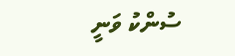ސުންކު ވަނީ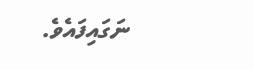ނަގައިފައެވެ.